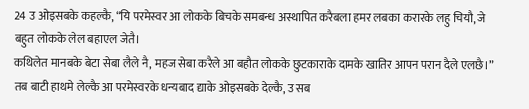24 उ ओइसबके कहल्कै, “यि परमेस्वर आ लोकके बिचके समबन्ध अस्थापित करैबला हमर लबका करारके लहु चियौ, जे बहुत लोकके लेल बहाएल जेतै।
कथिलेत मानबके बेटा सेबा लैले नै, महज सेबा करैले आ बहौत लोकके छुटकाराके दामके खातिर आपन परान दैले एलछै।”
तब बाटी हाथमे लेल्कै आ परमेस्वरके धन्यबाद द्याके ओइसबके देल्कै, उ सब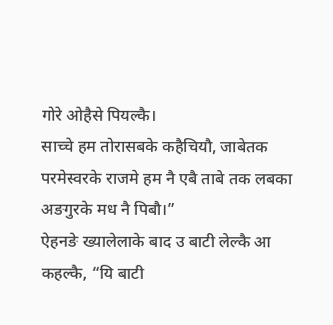गोरे ओहैसे पियल्कै।
साच्चे हम तोरासबके कहैचियौ, जाबेतक परमेस्वरके राजमे हम नै एबै ताबे तक लबका अङगुरके मध नै पिबौ।”
ऐहनङे ख्यालेलाके बाद उ बाटी लेल्कै आ कहल्कै, “यि बाटी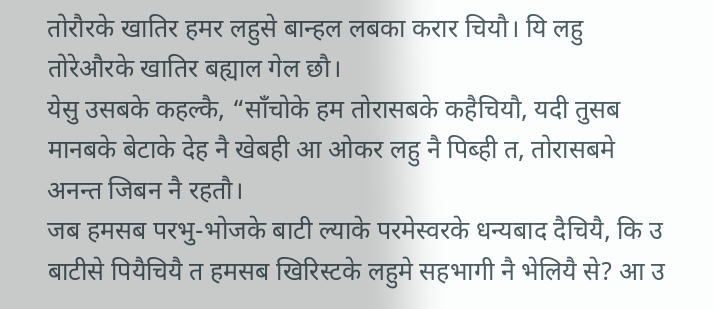तोरौरके खातिर हमर लहुसे बान्हल लबका करार चियौ। यि लहु तोरेऔरके खातिर बह्याल गेल छौ।
येसु उसबके कहल्कै, “साँचोके हम तोरासबके कहैचियौ, यदी तुसब मानबके बेटाके देह नै खेबही आ ओकर लहु नै पिब्ही त, तोरासबमे अनन्त जिबन नै रहतौ।
जब हमसब परभु-भोजके बाटी ल्याके परमेस्वरके धन्यबाद दैचियै, कि उ बाटीसे पियैचियै त हमसब खिरिस्टके लहुमे सहभागी नै भेलियै से? आ उ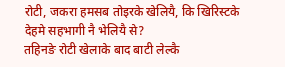रोटी, जकरा हमसब तोइरके खेलियै, कि खिरिस्टके देहमे सहभागी नै भेलियै से?
तहिनङे रोटी खेलाके बाद बाटी लेल्कै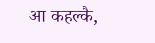आ कहल्कै,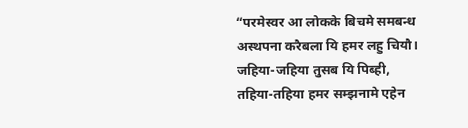“परमेस्वर आ लोकके बिचमे समबन्ध अस्थपना करैबला यि हमर लहु चियौ। जहिया-जहिया तुसब यि पिब्ही, तहिया-तहिया हमर सम्झनामे एहेन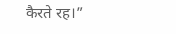कैरते रह।”